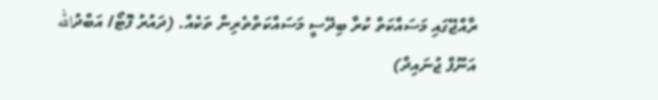ރާއްޖޭގައި މަސައްކަތް ކުރާ ބިދޭސީ މަސައްކަތްތެރިން ތަކެއް. (ދައުރު ފޮޓޯ/ އަބްދުالله އަނޫފް ޖުނައިދް)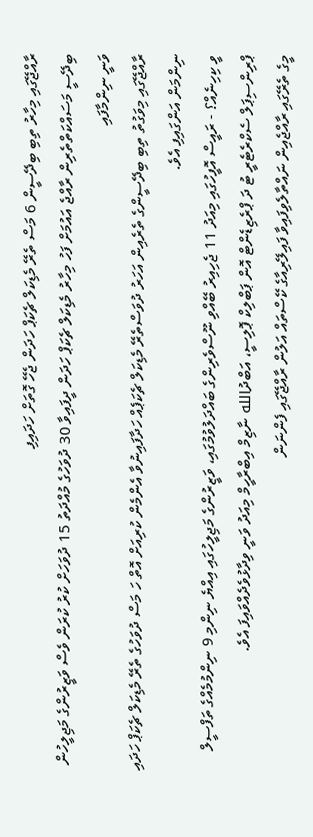ރާއްޖޭގައި މިހާރު ތިބި ބިދޭސީން 6 މަސް ތެރޭ މެޑިކަލް ޗެކަޕް ހަދަން ޖެހޭ ގޮތަށް ހަދައިފި
ބިދޭސީ މަސައްކަތްތެރިން ރާއްޖެ އައުމަށް ފަހު މިހާރު މެޑިކަލް ޗެކަޕް ހަދަން ދީފައިވާ 30 ދުވަހުގެ މުއްދަތު 15 ދުވަހަށް ކުރު ކުރަން ވެސް ވަޒީރުންގެ މަޖިލީހުން ވަނީ ނިންމާފައި
ރާއްޖޭގައި މިވަގުތު ތިބި ބިދޭސީންގެ ތެރެއިން އަހަރު ދުވަސްތެރޭ މެޑިކަލް ޗެކަޕެއް ހަދާފައިނުވާ އެންމެން ކުރިއަށް އޮތް ހަ މަސް ދުވަހުގެ ތެރޭ މެޑިކަލް ޗެކަޕް ހަދައި ނިންމަން އަންގައިފި އެވެ.
ވީ ކިހިނެއް؟ - ރައީސް އޮފީހުގައި މިއަދު 11 ޖެހިއިރު ބޭއްވި ނޫސްވެރިންގެ ބައްދަލުވުމުގައި، ވަޒީރުންގެ މަޖިލީހުގައި އިއްޔެ ނިންމި 9 ނިންމުމެއްގެ ތަފްސީލް ޕްރިންސިޕަލް ސެކްރެޓެރީ ޓު ދަ ޕްރެޒިޑެންޓް އޮން ޕަބްލިކް ޕޮލިސީ، އަބްދުالله ނާޒިމް އިބްރާހީމް މިއަދު ވަނީ ވިދާޅުވެދެއްވައިފަ އެވެ.
މީގެ ތެރޭގައި ރާއްޖެއިން ނައްތާލެވިފައިވާ ފައިލޭރިއާގެ ކޭސްތައް އަލުން ރާއްޖޭގައި ފެންނަން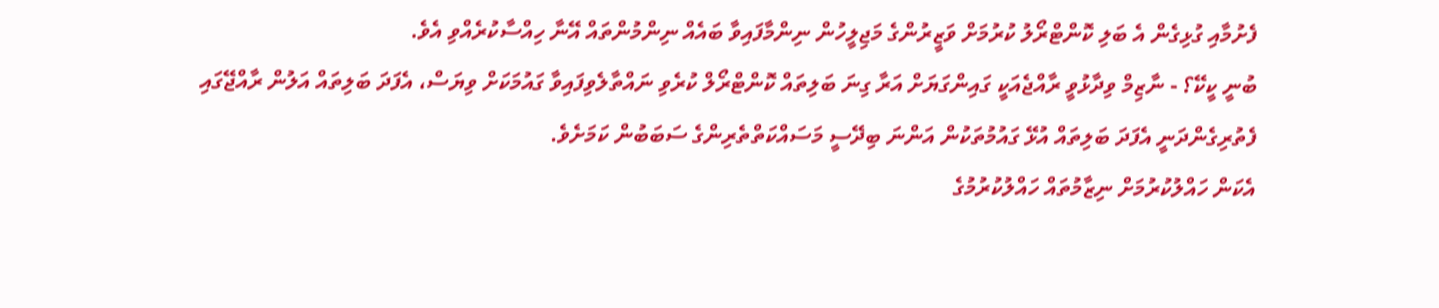ފެށުމާއި ގުޅިގެން އެ ބަލި ކޮންޓްރޯލު ކުރުމަށް ވަޒީރުންގެ މަޖިލީހުން ނިންމާފައިވާ ބައެއް ނިންމުންތައް އޭނާ ހިއްސާކުރެއްވި އެވެ.
ބުނީ ކީކޭ؟ - ނާޒިމް ވިދާޅުވީ ރާއްޖެއަކީ ގައިންގަޔަށް އަރާ ގިނަ ބަލިތައް ކޮންޓްރޯލް ކުރެވި ނައްތާލެވިފައިވާ ގައުމަކަށް ވިޔަސް، އެފަދަ ބަލިތައް އަލުން ރާއްޖޭގައި ފެތުރިގެންދަނީ އެފަދަ ބަލިތައް އުޅޭ ގައުމުތަކުން އަންނަ ބިދޭސީ މަސައްކަތްތެރިންގެ ސަބަބުން ކަމަށެވެ.
އެކަން ހައްލުކުރުމަށް ނިޒާމުތައް ހައްލުކުރުމުގެ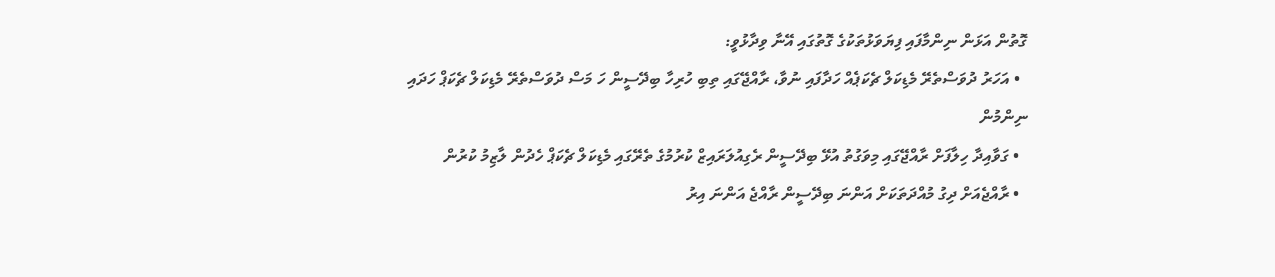ގޮތުން އަޅަން ނިންމާފައި ފިޔަވަޅުތަކުގެ ގޮތުގައި އޭނާ ވިދާޅުވީ:
  • އަހަރު ދުވަސްތެރޭ މެޑިކަލް ޗެކަޕެއް ހަދާފައި ނުވާ، ރާއްޖޭގައި ތިބި ހުރިހާ ބިދޭސީން ހަ މަސް ދުވަސްތެރޭ މެޑިކަލް ޗެކަޕް ހަދައި ނިންމުން
  • ގަވާއިދާ ހިލާފަށް ރާއްޖޭގައި މިވަގުތު އުޅޭ ބިދޭސީން ރެގިއުލަރައިޒް ކުރުމުގެ ތެރޭގައި މެޑިކަލް ޗެކަޕް ހެދުން ލާޒިމު ކުރުން
  • ރާއްޖެއަށް ދިގު މުއްދަތަކަށް އަންނަ ބިދޭސީން ރާއްޖެ އަންނަ އިރު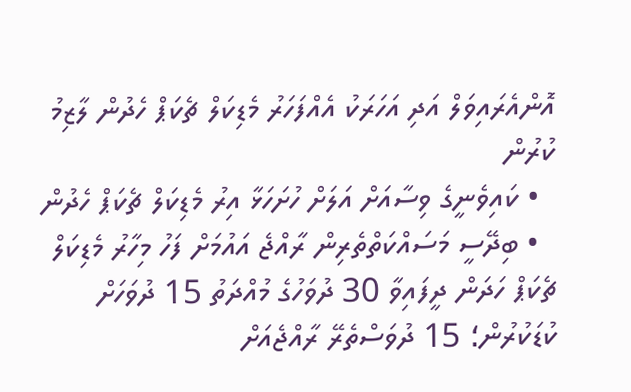އޮންއެރައިވަލް އަދި އަހަރަކު އެއްފަހަރު މެޑިކަލް ޗެކަޕް ހެދުން ލާޒިމު ކުރުން
  • ކައިވެނީގެ ވިސާއަށް އަލަށް ހުށަހަޅާ އިރު މެޑިކަލް ޗެކަޕް ހެދުން
  • ބިދޭސީ މަސައްކަތްތެރިން ރާއްޖެ އައުމަށް ފަހު މިހާރު މެޑިކަލް ޗެކަޕް ހަދަން ދީފައިވާ 30 ދުވަހުގެ މުއްދަތު 15 ދުވަހަށް ކުޑަކުރުން؛ 15 ދުވަސްތެރޭ ރާއްޖެއަށް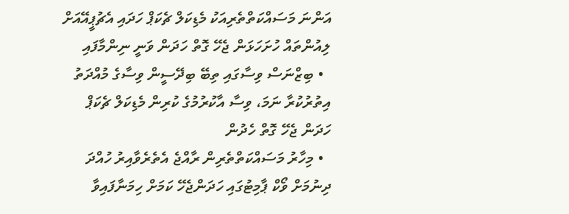އަންނަ މަސައްކަތްތެރިއަކު މެޑިކަލް ޗެކަޕް ހަދައި އެޗުޕީއޭއަށް ލިއުންތައް ހުށަހަޅަން ޖެހޭ ގޮތް ހަދަން ވަނީ ނިންމާފައި
  • ބިޒްނަސް ވިސާގައި ތިބޭ ބިދޭސީން ވިސާގެ މުއްދަތު އިތުރުކުރާ ނަމަ، ވިސާ އާކުރުމުގެ ކުރިން މެޑިކަލް ޗެކަޕް ހަދަން ޖެހޭ ގޮތް ހެދުން
  • މިހާރު މަސައްކަތްތެރިން ރާއްޖެ އެތެރެވާއިރު ހުއްދަ ދިނުމަށް ވޯކް ޕާމިޓުގައި ހަދަންޖެހޭ ކަމަށް ހިމަނާފައިވާ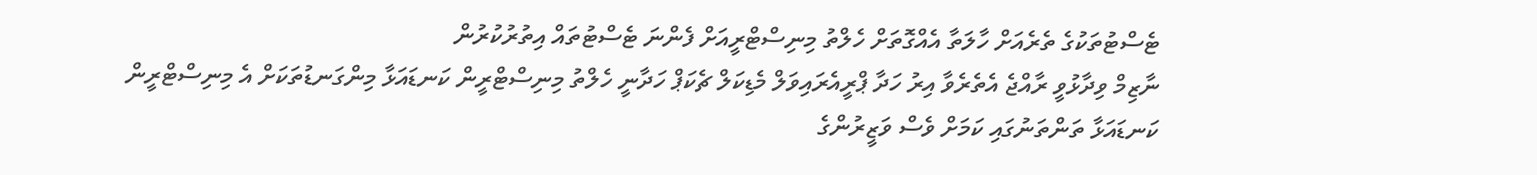ޓެސްޓުތަކުގެ ތެރެއަށް ހާލަތާ އެއްގޮތަށް ހެލްތު މިނިސްޓްރީއަށް ފެންނަ ޓެސްޓުތައް އިތުރުކުރުން
ނާޒިމް ވިދާޅުވީ ރާއްޖެ އެތެރެވާ އިރު ހަދާ ޕްރީއެރައިވަލް މެޑިކަލް ޗެކަޕް ހަދާނީ ހެލްތު މިނިސްޓްރީން ކަނޑައަޅާ މިންގަނޑުތަކަށް އެ މިނިސްޓްރީން ކަނޑައަޅާ ތަންތަނުގައި ކަމަށް ވެސް ވަޒީރުންގެ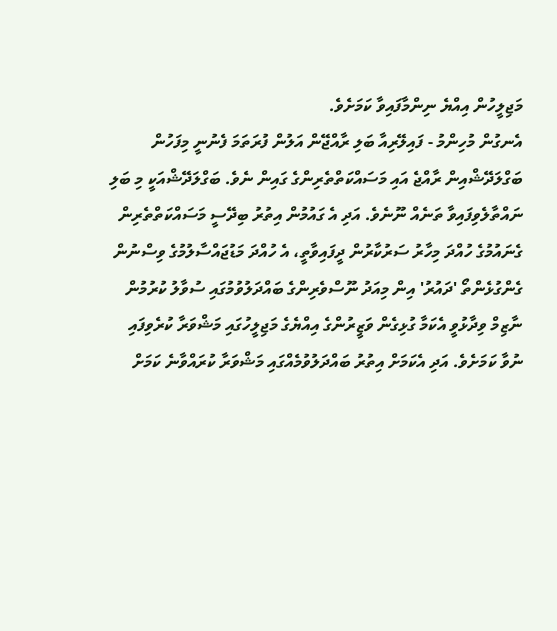މަޖިލީހުން އިއްޔެ ނިންމާފައިވާ ކަމަށެވެ.
އެނގުން މުހިންމު - ފައިލޭރިއާ ބަލި ރާއްޖޭން އަލުން ފުރަތަމަ ފެނުނީ މިފަހުން ބަގްލަދޭޝްއިން ރާއްޖެ އައި މަސައްކަތްތެރިންގެ ގައިން ނެވެ. ބަގްލަދޭޝްއަކީ މި ބަލި ނައްތާލެވިފައިވާ ތަނެއް ނޫނެވެ. އަދި އެ ގައުމުން އިތުރު ބިދޭސީ މަސައްކަތްތެރިން ގެނައުމުގެ ހުއްދަ މިހާރު ސަރުކާރުން ދީފައިވާތީ، އެ ހުއްދަ މަޑުޖައްސާލުމުގެ ވިސްނުން ގެންގުޅެންތޯ 'ދައުރު' އިން މިއަދު ނޫސްވެރިންގެ ބައްދަލުވުމުގައި ސުވާލު ކުރުމުން ނާޒިމް ވިދާޅުވީ އެކަމާ ގުޅިގެން ވަޒީރުންގެ އިއްޔެގެ މަޖިލީހުގައި މަޝްވަރާ ކުރެވިފައި ނުވާ ކަމަށެވެ. އަދި އެކަމަށް އިތުރު ބައްދަލުވުމެއްގައި މަޝްވަރާ ކުރައްވާނެ ކަމަށް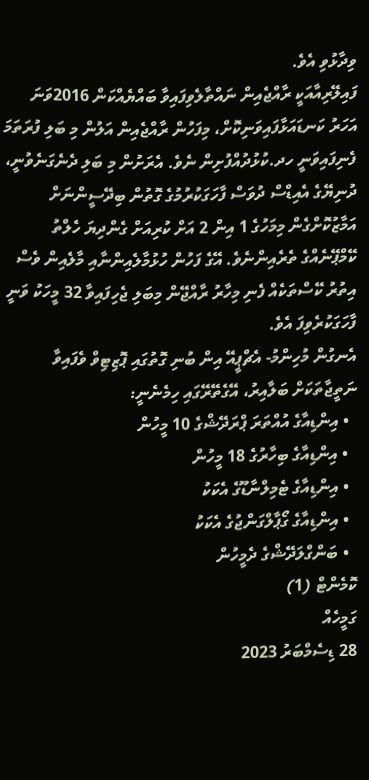ވިދާޅުވި އެވެ.
ފައިލޭރިއާއަކީ ރާއްޖެއިން ނައްތާލެވިފައިވާ ބައްޔެއްކަން 2016ވަނަ އަހަރު ކަނޑައަޅާފައިވަނިކޮށް، މިފަހުން ރާއްޖެއިން އަލުން މި ބަލި ފުރަތަމަ ފެނިފައިވަނީ ހދ.ކުޅުދުއްފުށިން ނެވެ. އެރަށުން މި ބަލި ދެނެގަނެވުނީ، ދުނިޔޭގެ އެއިޑްސް ދުވަސް ފާހަގަކުރުމުގެ ގޮތުން ބިދޭސީންނަށް އަމާޒުކޮށްގެން މިމަހުގެ 1 އިން 2 އަށް ކުރިއަށް ގެންދިޔަ ހެލްތު ކޭމްޕޭނެއްގެ ތެރެއިންނެވެ. އޭގެ ފަހުން ހުޅުމާލެއިންނާއި މާލެއިން ވެސް އިތުރު ކޭސްތަކެއް ފެނި މިހާރު ރާއްޖޭން މިބަލި ޖެހިފައިވާ 32 މީހަކު ވަނީ ފާހަގަކުރެވިފަ އެވެ.
އެނގުން މުހިންމު- އެޗްޕީއޭ އިން ބުނި ގޮތުގައި ޕޮޒިޓިވް ވެފައިވާ ނަތީޖާތަކަށް ބަލާއިރު، އޭގެތޭރޭގައި ހިމެނެނީ:
  • އިންޑިއާގެ އުއްތަރަ ޕްރަދޭޝްގެ 10 މީހުން
  • އިންޑިއާގެ ބިހާރުގެ 18 މީހުން
  • އިންޑިއާގެ ޓެމިލްނާޑޫގެ އެކަކު
  • އިންޑިއާގެ ގޯޕާލްގަންޖުގެ އެކަކު
  • ބަންގްލަދޭޝްގެ ދެމީހުން
ކޮމެންޓް (1)
ގަމީހެއް
28 ޑިސެމްބަރު 2023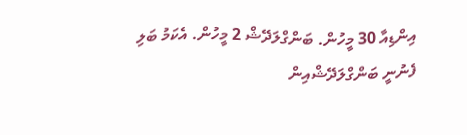އިންޑިއާ 30 މީހުން. ބަންގްލަދޭޝް 2 މީހުން. އެކަމު ބަލި ފެނުނީ ބަންގްލަދޭޝްއިން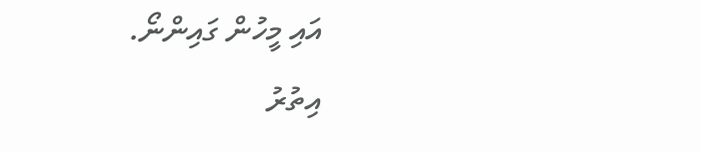އައި މީހުން ގައިންނޯ.
އިތުރު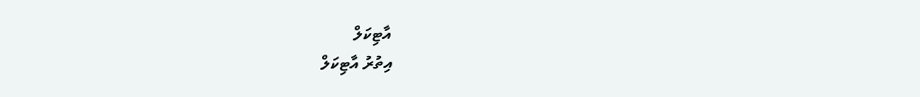އާޓިކަލް
އިތުރު އާޓިކަލް